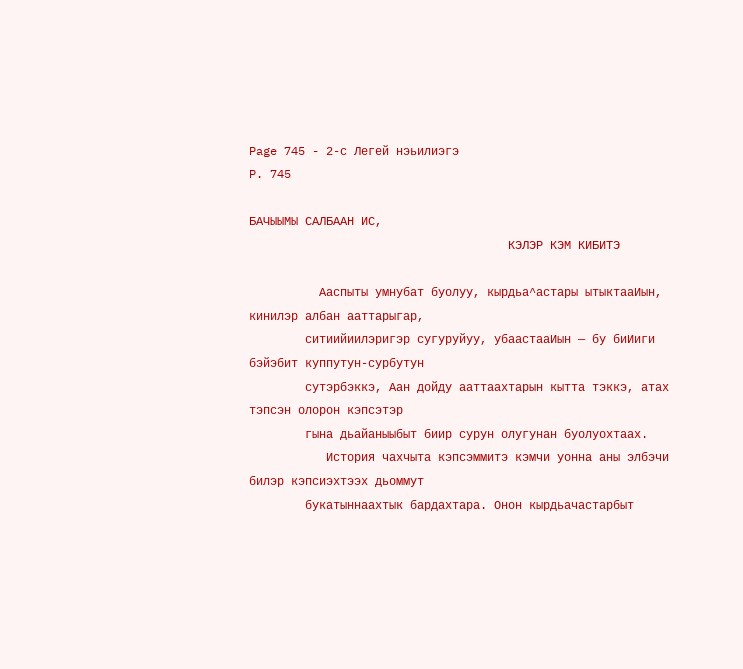Page 745 - 2-с Легей нэьилиэгэ
P. 745

БАЧЫЫМЫ САЛБААН ИС,
                                     КЭЛЭР КЭМ КИБИТЭ

          Ааспыты умнубат буолуу, кырдьа^астары ытыктааИын, кинилэр албан ааттарыгар,
        ситиийиилэригэр сугуруйуу, убаастааИын — бу биИиги бэйэбит куппутун-сурбутун
        сутэрбэккэ, Аан дойду ааттаахтарын кытта тэккэ, атах тэпсэн олорон кэпсэтэр
        гына дьайаныыбыт биир сурун олугунан буолуохтаах.
           История чахчыта кэпсэммитэ кэмчи уонна аны элбэчи билэр кэпсиэхтээх дьоммут
        букатыннаахтык бардахтара. Онон кырдьачастарбыт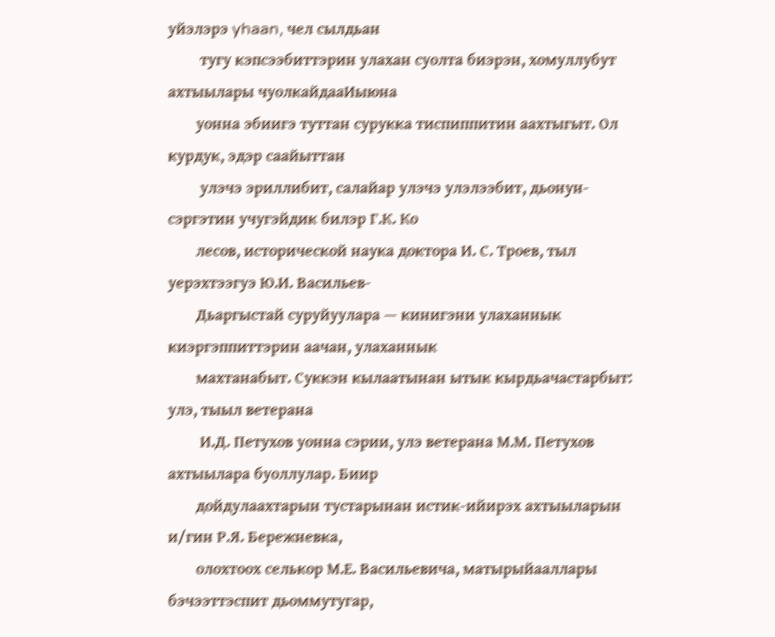уйэлэрэ yhaan, чел сылдьан
        тугу кэпсээбиттэрин улахан суолта биэрэн, хомуллубут ахтыылары чуолкайдааИыюна
       уонна эбиигэ туттан сурукка тиспиппитин аахтыгыт. Ол курдук, эдэр саайыттан
        улэчэ эриллибит, салайар улэчэ улэлээбит, дьонун-сэргэтин учугэйдик билэр Г.К. Ко
       лесов, исторической наука доктора И. С. Троев, тыл уерэхтээгуэ Ю.И. Васильев-
       Дьаргыстай суруйуулара — кинигэни улаханнык киэргэппиттэрин аачан, улаханнык
       махтанабыт. Суккэн кылаатынан ытык кырдьачастарбыт: улэ, тыыл ветерана
        И.Д. Петухов уонна сэрии, улэ ветерана М.М. Петухов ахтыылара буоллулар. Биир
       дойдулаахтарын тустарынан истик-ийирэх ахтыыларын и/гин Р.Я. Бережневка,
       олохтоох селькор М.Е. Васильевича, матырыйааллары бэчээттэспит дьоммутугар,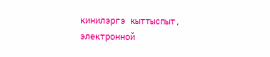кинилэргэ кыттыспыт, электронной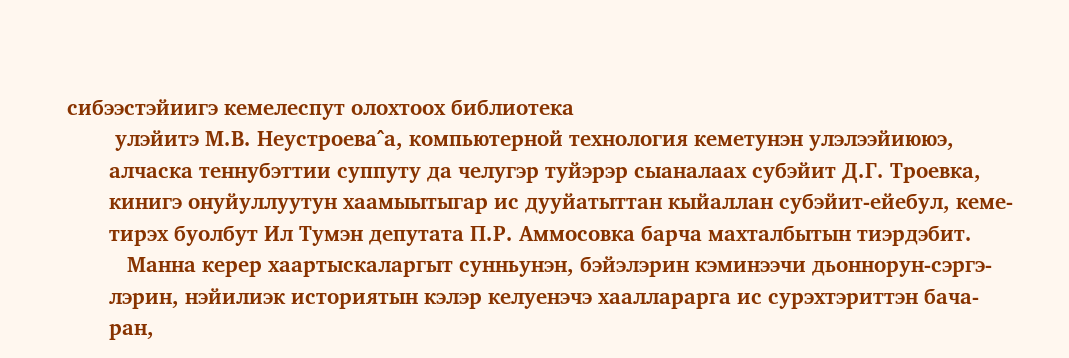сибээстэйиигэ кемелеспут олохтоох библиотека
        улэйитэ М.В. Неустроева^а, компьютерной технология кеметунэн улэлээйиююэ,
       алчаска теннубэттии суппуту да челугэр туйэрэр сыаналаах субэйит Д.Г. Троевка,
       кинигэ онуйуллуутун хаамыытыгар ис дууйатыттан кыйаллан субэйит-ейебул, кеме-
       тирэх буолбут Ил Тумэн депутата П.Р. Аммосовка барча махталбытын тиэрдэбит.
          Манна керер хаартыскаларгыт сунньунэн, бэйэлэрин кэминээчи дьоннорун-сэргэ-
       лэрин, нэйилиэк историятын кэлэр келуенэчэ хаалларарга ис сурэхтэриттэн бача-
       ран,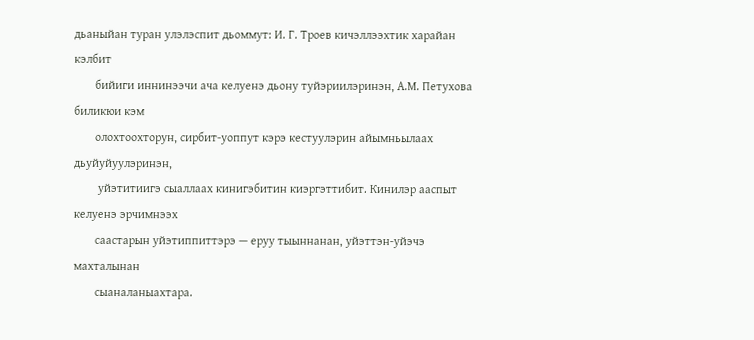дьаныйан туран улэлэспит дьоммут: И. Г. Троев кичэллээхтик харайан кэлбит
       бийиги иннинээчи ача келуенэ дьону туйэриилэринэн, А.М. Петухова биликюи кэм
       олохтоохторун, сирбит-уоппут кэрэ кестуулэрин айымньылаах дьуйуйуулэринэн,
        уйэтитиигэ сыаллаах кинигэбитин киэргэттибит. Кинилэр ааспыт келуенэ эрчимнээх
       саастарын уйэтиппиттэрэ — еруу тыыннанан, уйэттэн-уйэчэ махталынан
       сыаналаныахтара.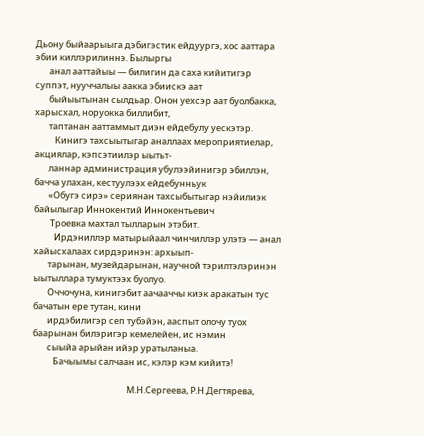Дьону быйаарыыга дэбигэстик ейдуургэ, хос ааттара эбии киллэрилиннэ. Былыргы
       анал ааттайыы — билигин да саха кийитигэр суппэт, нууччалыы аакка эбиискэ аат
       быйыытынан сылдьар. Онон уехсэр аат буолбакка, харысхал, норуокка биллибит,
       таптанан ааттаммыт диэн ейдебулу уескэтэр.
          Кинигэ тахсыытыгар аналлаах мероприятиелар, акциялар, кэпсэтиилэр ыытьт-
       ланнар администрация убулээйинигэр эбиллэн, бачча улахан, кестуулээх ейдебунньук
       «Обугэ сирэ» сериянан тахсыбытыгар нэйилиэк байылыгар Иннокентий Иннокентьевич
        Троевка махтал тылларын этэбит.
          Ирдэниллэр матырыйаал чинчиллэр улэтэ — анал хайысхалаах сирдэринэн: архыып-
       тарынан, музейдарынан, научной тэрилтэлэринэн ыытыллара тумуктээх буолуо.
       Оччочуна, кинигэбит аачааччы киэк аракатын тус бачатын ере тутан, кини
       ирдэбилигэр сеп тубэйэн, ааспыт олочу туох баарынан билэригэр кемелейен, ис нэмин
       сыыйа арыйан ийэр уратыланыа.
          Бачыымы салчаан ис, кэлэр кэм кийитэ!

                                               М.Н.Сергеева, Р.Н.Дегтярева,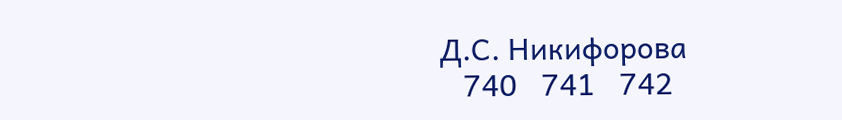Д.С. Никифорова
   740   741   742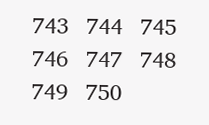743   744   745   746   747   748   749   750